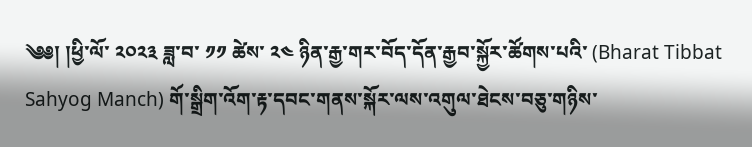༄༅། །ཕྱི་ལོ་ ༢༠༢༣ ཟླ་བ་ ༡༡ ཚེས་ ༢༤ ཉིན་རྒྱ་གར་བོད་དོན་རྒྱབ་སྐྱོར་ཚོགས་པའི་ (Bharat Tibbat Sahyog Manch) གོ་སྒྲིག་འོག་རྟ་དབང་གནས་སྐོར་ལས་འགུལ་ཐེངས་བཅུ་གཉིས་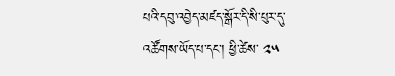པའི་དབུ་འབྱེད་མཛད་སྒོར་དི་སི་པུར་དུ་འཚོགས་ཡོད་པ་དང་། ཕྱི་ཚེས་ ༢༥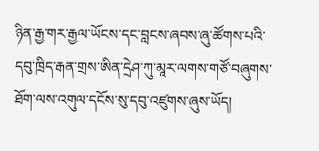ཉིན་རྒྱ་གར་རྒྱལ་ཡོངས་དང་བླངས་ཞབས་ཞུ་ཚོགས་པའི་དབུ་ཁྲིད་རྒན་གྲས་ཨིན་དྲེཤ་ཀུ་མཱར་ལགས་གཙོ་བཞུགས་ཐོག་ལས་འགུལ་དངོས་སུ་དབུ་འཛུགས་ཞུས་ཡོད།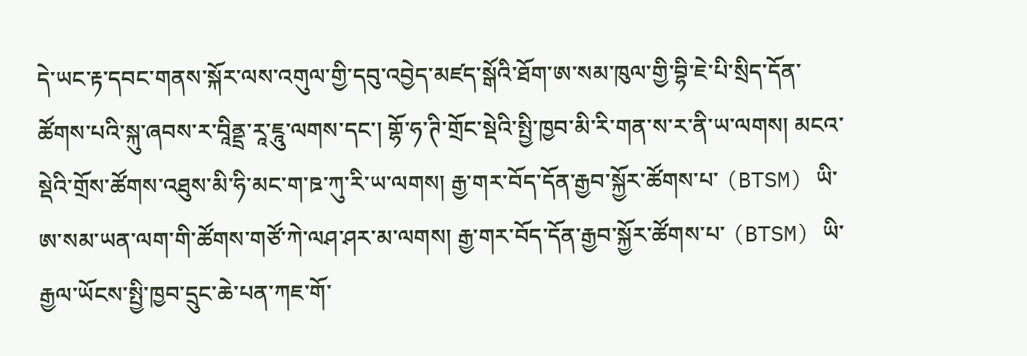དེ་ཡང་རྟ་དབང་གནས་སྐོར་ལས་འགུལ་གྱི་དབུ་འབྱེད་མཛད་སྒོའི་ཐོག་ཨ་སམ་ཁུལ་གྱི་བྷི་ཇེ་པི་སྲིད་དོན་ཚོགས་པའི་སྐུ་ཞབས་ར་བཱིནྡྲ་རཱ་ཇཱུ་ལགས་དང་། གྷོ་ཧ་ཊི་གྲོང་སྡེའི་སྤྱི་ཁྱབ་མི་རི་གན་ས་ར་ནི་ཡ་ལགས། མངའ་སྡེའི་གྲོས་ཚོགས་འཐུས་མི་ཧི་མང་ག་ཋ་ཀུ་རི་ཡ་ལགས། རྒྱ་གར་བོད་དོན་རྒྱབ་སྐྱོར་ཚོགས་པ་ (BTSM) ཡི་ཨ་སམ་ཡན་ལག་གི་ཚོགས་གཙོ་ཀེ་ལཤ་ཤར་མ་ལགས། རྒྱ་གར་བོད་དོན་རྒྱབ་སྐྱོར་ཚོགས་པ་ (BTSM) ཡི་རྒྱལ་ཡོངས་སྤྱི་ཁྱབ་དྲུང་ཆེ་པན་ཀཇ་གོ་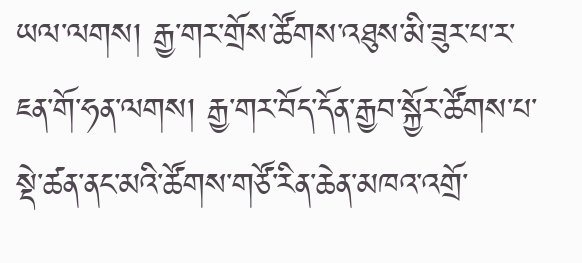ཡལ་ལགས། རྒྱ་གར་གྲོས་ཚོགས་འཐུས་མི་ཟུར་པ་ར་ཇན་གོ་ཧན་ལགས། རྒྱ་གར་བོད་དོན་རྒྱབ་སྐྱོར་ཚོགས་པ་སྡེ་ཚན་ནང་མའི་ཚོགས་གཙོ་རིན་ཆེན་མཁའ་འགྲོ་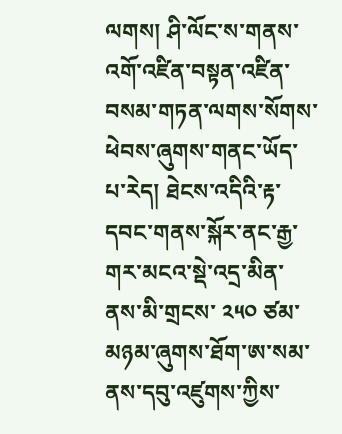ལགས། ཤི་ལོང་ས་གནས་འགོ་འཛིན་བསྟན་འཛིན་བསམ་གཏན་ལགས་སོགས་ཕེབས་ཞུགས་གནང་ཡོད་པ་རེད། ཐེངས་འདིའི་རྟ་དབང་གནས་སྐོར་ནང་རྒྱ་གར་མངའ་སྡེ་འདྲ་མིན་ནས་མི་གྲངས་ ༢༥༠ ཙམ་མཉམ་ཞུགས་ཐོག་ཨ་སམ་ནས་དབུ་འཛུགས་ཀྱིས་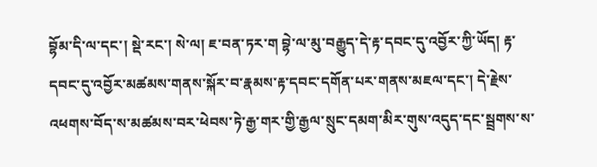བྷོམ་དི་ལ་དང་། སྡེ་རང་། སེ་ལ། ཇ་བན་ཏར་ག བྷེ་ལ་མུ་བརྒྱུད་དེ་རྟ་དབང་དུ་འབྱོར་ཀྱི་ཡོད། རྟ་དབང་དུ་འབྱོར་མཚམས་གནས་སྐོར་བ་རྣམས་རྟ་དབང་དགོན་པར་གནས་མཇལ་དང་། དེ་རྗེས་འཕགས་བོད་ས་མཚམས་བར་ཕེབས་ཏེ་རྒྱ་གར་གྱི་རྒྱལ་སྲུང་དམག་མིར་གུས་འདུད་དང་སྦྲགས་ས་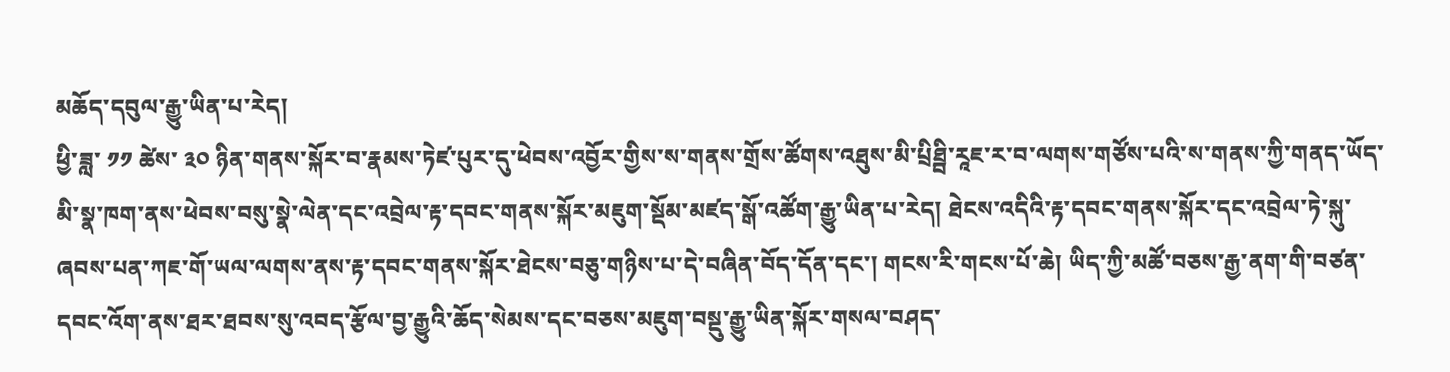མཆོད་དབུལ་རྒྱུ་ཡིན་པ་རེད།
ཕྱི་ཟླ་ ༡༡ ཚེས་ ༣༠ ཉིན་གནས་སྐོར་བ་རྣམས་ཏེཛ་པུར་དུ་ཕེབས་འབྱོར་གྱིས་ས་གནས་གྲོས་ཚོགས་འཐུས་མི་པྲིཐྦི་རཱཇ་ར་བ་ལགས་གཙོས་པའི་ས་གནས་ཀྱི་གནད་ཡོད་མི་སྣ་ཁག་ནས་ཕེབས་བསུ་སྣེ་ལེན་དང་འབྲེལ་རྟ་དབང་གནས་སྐོར་མཇུག་སྡོམ་མཛད་སྒོ་འཚོག་རྒྱུ་ཡིན་པ་རེད། ཐེངས་འདིའི་རྟ་དབང་གནས་སྐོར་དང་འབྲེལ་ཏེ་སྐུ་ཞབས་པན་ཀཇ་གོ་ཡལ་ལགས་ནས་རྟ་དབང་གནས་སྐོར་ཐེངས་བཅུ་གཉིས་པ་དེ་བཞིན་བོད་དོན་དང་། གངས་རི་གངས་པོ་ཆེ། ཡིད་ཀྱི་མཚོ་བཅས་རྒྱ་ནག་གི་བཙན་དབང་འོག་ནས་ཐར་ཐབས་སུ་འབད་རྩོལ་བྱ་རྒྱུའི་ཆོད་སེམས་དང་བཅས་མཇུག་བསྡུ་རྒྱུ་ཡིན་སྐོར་གསལ་བཤད་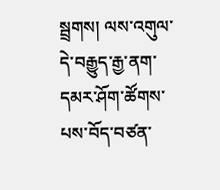སྦྲགས། ལས་འགུལ་དེ་བརྒྱུད་རྒྱ་ནག་དམར་ཤོག་ཚོགས་པས་བོད་བཙན་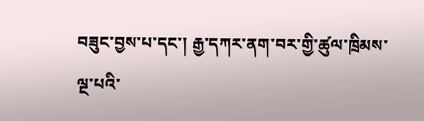བཟུང་བྱས་པ་དང་། རྒྱ་དཀར་ནག་བར་གྱི་ཚུལ་ཁྲིམས་ལྔ་པའི་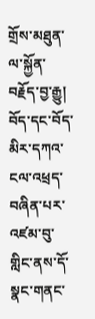གྲོས་མཐུན་ལ་སྐྱོན་བརྗོད་བྱ་རྒྱུ། བོད་དང་བོད་མིར་དཀའ་ངལ་འཕྲད་བཞིན་པར་འཛམ་བུ་གླིང་ནས་དོ་སྣང་གནང་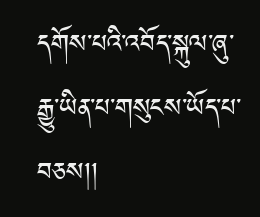དགོས་པའི་འབོད་སྐུལ་ཞུ་རྒྱུ་ཡིན་པ་གསུངས་ཡོད་པ་བཅས།།